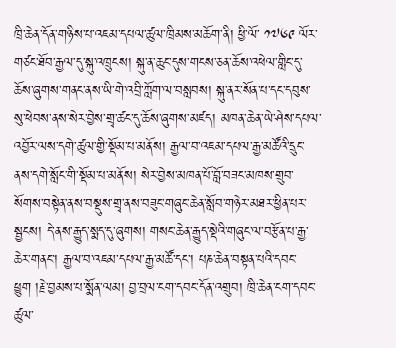ཁྲི་ཆེན་དོན་གཉིས་པ་འཇམ་དཔལ་ཚུལ་ཁྲིམས་མཆོག་ནི། ཕྱི་ལོ་ ༡༧༦༩ ལོར་གཙང་ཐོབ་རྒྱལ་དུ་སྐུ་འཁྲུངས། སྐུ་ན་ཆུང་དུས་གངས་ཅན་ཆོས་འཕེལ་གླིང་དུ་ཆོས་ཞུགས་གནང་ནས་ཡི་གེ་འབྲི་ཀློག་ལ་བསླབས། སྐུ་ནར་སོན་པ་དང་དབུས་སུ་ཕེབས་ནས་སེར་བྱེས་གྲྭ་ཚང་དུ་ཆོས་ཞུགས་མཛད། མཁན་ཆེན་ཡེ་ཤེས་དཔལ་འབྱོར་ལས་དགེ་ཚུལ་གྱི་སྡོམ་པ་མནོས། རྒྱལ་བ་འཇམ་དཔལ་རྒྱ་མཚོའི་དྲུང་ནས་དགེ་སློང་གི་སྡོམ་པ་མནོས། སེར་བྱེས་མཁན་པོ་བློ་བཟང་མཁས་གྲུབ་སོགས་བསྟེན་ནས་བསྡུས་གྲྭ་ནས་བཟུང་གཞུང་ཆེན་སློབ་གཉེར་མཐར་ཕྱིན་པར་སྦྱངས། དེ་ནས་རྒྱུད་སྨད་དུ་ཞུགས། གསང་ཆེན་རྒྱུད་སྡེའི་གཞུང་ལ་བརྩོན་པ་རྒྱ་ཆེར་གནང་། རྒྱལ་བ་འཇམ་དཔལ་རྒྱ་མཚོ་དང་། པཎ་ཆེན་བསྟན་པའི་དབང་ཕྱུག །རྗེ་བྱམས་པ་སྨོན་ལམ། བྱ་བྲལ་ངག་དབང་དོན་འགྲུབ། ཁྲི་ཆེན་ངག་དབང་ཚུལ་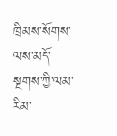ཁྲིམས་སོགས་ལས་མདོ་སྔགས་ཀྱི་ལམ་རིམ་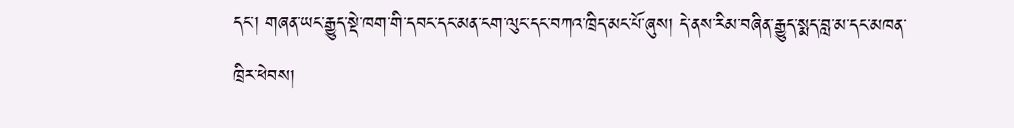དང་། གཞན་ཡང་རྒྱུད་སྡེ་ཁག་གི་དབང་དང་མན་ངག་ལུང་དང་བཀའ་ཁྲིད་མང་པོ་ཞུས། དེ་ནས་རིམ་བཞིན་རྒྱུད་སྨད་བླ་མ་དང་མཁན་ཁྲིར་ཕེབས།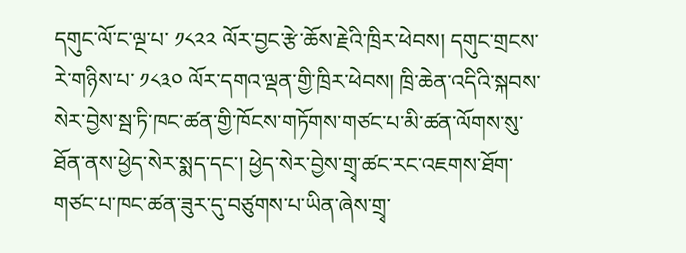དགུང་ལོ་ང་ལྔ་པ་ ༡༨༢༢ ལོར་བྱང་རྩེ་ཆོས་རྗེའི་ཁྲིར་ཕེབས། དགུང་གྲངས་རེ་གཉིས་པ་ ༡༨༣༠ ལོར་དགའ་ལྡན་གྱི་ཁྲིར་ཕེབས། ཁྲི་ཆེན་འདིའི་སྐབས་སེར་བྱེས་སྦ་ཏི་ཁང་ཚན་གྱི་ཁོངས་གཏོགས་གཙང་པ་མི་ཚན་ལོགས་སུ་ཐོན་ནས་ཕྱེད་སེར་སྨད་དང་། ཕྱེད་སེར་བྱེས་གྲྭ་ཚང་རང་འཇགས་ཐོག་གཙང་པ་ཁང་ཚན་ཟུར་དུ་བཙུགས་པ་ཡིན་ཞེས་གྲྭ་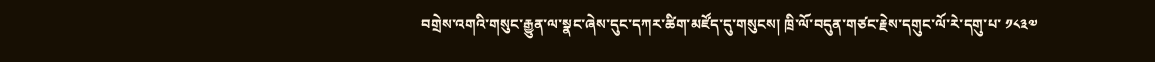བགྲེས་འགའི་གསུང་རྒྱུན་ལ་སྣང་ཞེས་དུང་དཀར་ཚིག་མཛོད་དུ་གསུངས། ཁྲི་ལོ་བདུན་གཙང་རྗེས་དགུང་ལོ་རེ་དགུ་པ་ ༡༨༣༧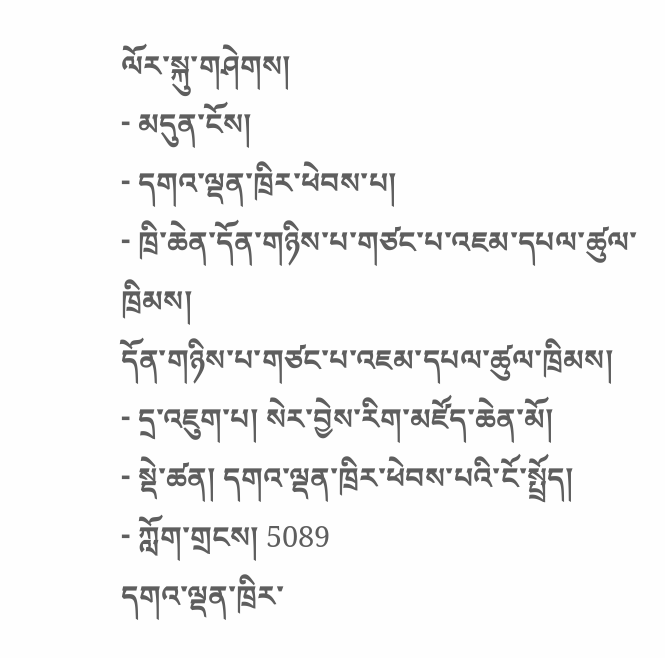ལོར་སྐུ་གཤེགས།
- མདུན་ངོས།
- དགའ་ལྡན་ཁྲིར་ཕེབས་པ།
- ཁྲི་ཆེན་དོན་གཉིས་པ་གཙང་པ་འཇམ་དཔལ་ཚུལ་ཁྲིམས།
དོན་གཉིས་པ་གཙང་པ་འཇམ་དཔལ་ཚུལ་ཁྲིམས།
- དྲ་འཇུག་པ། སེར་བྱེས་རིག་མཛོད་ཆེན་མོ།
- སྡེ་ཚན། དགའ་ལྡན་ཁྲིར་ཕེབས་པའི་ངོ་སྤྲོད།
- ཀློག་གྲངས། 5089
དགའ་ལྡན་ཁྲིར་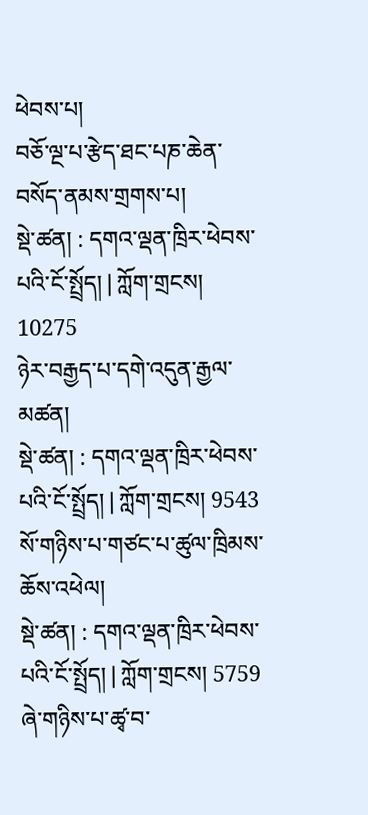ཕེབས་པ།
བཅོ་ལྔ་པ་རྩེད་ཐང་པཎ་ཆེན་བསོད་ནམས་གྲགས་པ།
སྡེ་ཚན། : དགའ་ལྡན་ཁྲིར་ཕེབས་པའི་ངོ་སྤྲོད། | ཀློག་གྲངས། 10275
ཉེར་བརྒྱད་པ་དགེ་འདུན་རྒྱལ་མཚན།
སྡེ་ཚན། : དགའ་ལྡན་ཁྲིར་ཕེབས་པའི་ངོ་སྤྲོད། | ཀློག་གྲངས། 9543
སོ་གཉིས་པ་གཙང་པ་ཚུལ་ཁྲིམས་ཆོས་འཕེལ།
སྡེ་ཚན། : དགའ་ལྡན་ཁྲིར་ཕེབས་པའི་ངོ་སྤྲོད། | ཀློག་གྲངས། 5759
ཞེ་གཉིས་པ་ཚྭ་བ་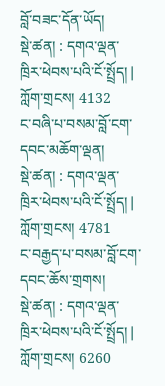བློ་བཟང་དོན་ཡོད།
སྡེ་ཚན། : དགའ་ལྡན་ཁྲིར་ཕེབས་པའི་ངོ་སྤྲོད། | ཀློག་གྲངས། 4132
ང་བཞི་པ་བསམ་བློ་ངག་དབང་མཆོག་ལྡན།
སྡེ་ཚན། : དགའ་ལྡན་ཁྲིར་ཕེབས་པའི་ངོ་སྤྲོད། | ཀློག་གྲངས། 4781
ང་བརྒྱད་པ་བསམ་བློ་ངག་དབང་ཆོས་གྲགས།
སྡེ་ཚན། : དགའ་ལྡན་ཁྲིར་ཕེབས་པའི་ངོ་སྤྲོད། | ཀློག་གྲངས། 6260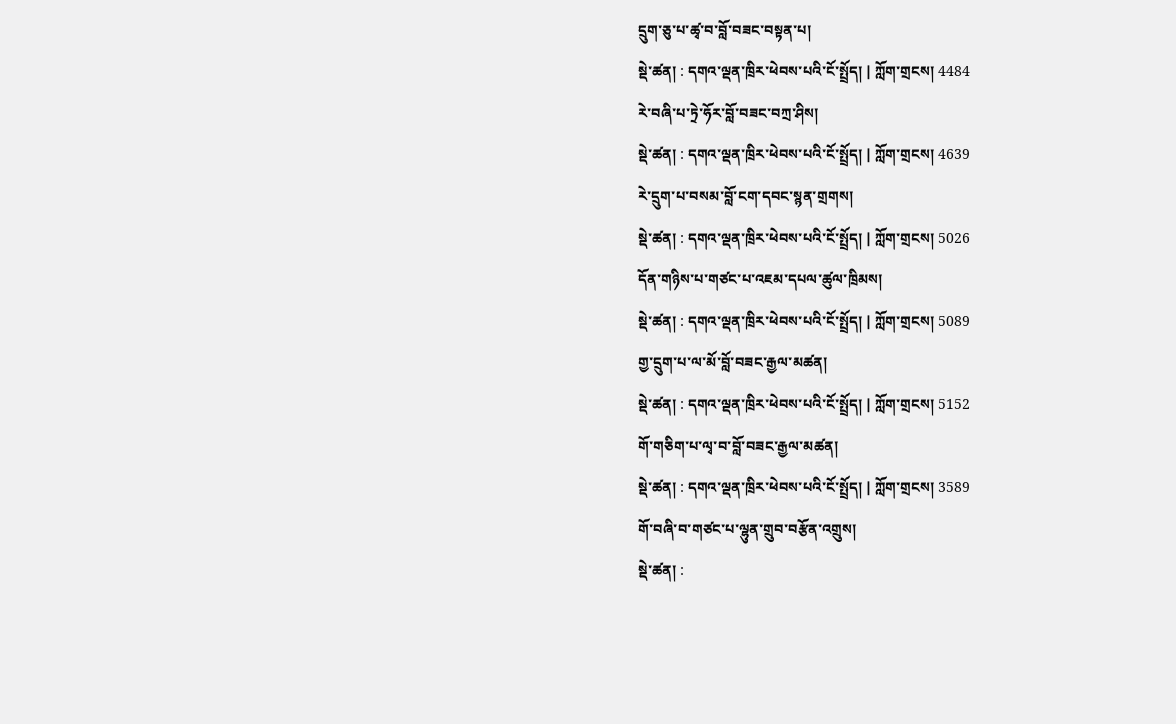དྲུག་ཅུ་པ་ཚྭ་བ་བློ་བཟང་བསྟན་པ།
སྡེ་ཚན། : དགའ་ལྡན་ཁྲིར་ཕེབས་པའི་ངོ་སྤྲོད། | ཀློག་གྲངས། 4484
རེ་བཞི་པ་ཏྲེ་ཧོར་བློ་བཟང་བཀྲ་ཤིས།
སྡེ་ཚན། : དགའ་ལྡན་ཁྲིར་ཕེབས་པའི་ངོ་སྤྲོད། | ཀློག་གྲངས། 4639
རེ་དྲུག་པ་བསམ་བློ་ངག་དབང་སྙན་གྲགས།
སྡེ་ཚན། : དགའ་ལྡན་ཁྲིར་ཕེབས་པའི་ངོ་སྤྲོད། | ཀློག་གྲངས། 5026
དོན་གཉིས་པ་གཙང་པ་འཇམ་དཔལ་ཚུལ་ཁྲིམས།
སྡེ་ཚན། : དགའ་ལྡན་ཁྲིར་ཕེབས་པའི་ངོ་སྤྲོད། | ཀློག་གྲངས། 5089
གྱ་དྲུག་པ་ལ་མོ་བློ་བཟང་རྒྱལ་མཚན།
སྡེ་ཚན། : དགའ་ལྡན་ཁྲིར་ཕེབས་པའི་ངོ་སྤྲོད། | ཀློག་གྲངས། 5152
གོ་གཅིག་པ་ལྭ་བ་བློ་བཟང་རྒྱལ་མཚན།
སྡེ་ཚན། : དགའ་ལྡན་ཁྲིར་ཕེབས་པའི་ངོ་སྤྲོད། | ཀློག་གྲངས། 3589
གོ་བཞི་བ་གཙང་པ་ལྷུན་གྲུབ་བརྩོན་འགྲུས།
སྡེ་ཚན། :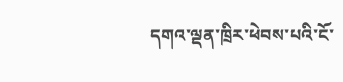དགའ་ལྡན་ཁྲིར་ཕེབས་པའི་ངོ་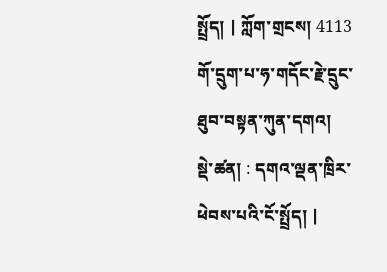སྤྲོད། | ཀློག་གྲངས། 4113
གོ་དྲུག་པ་ཧ་གདོང་རྗེ་དྲུང་ཐུབ་བསྟན་ཀུན་དགའ།
སྡེ་ཚན། : དགའ་ལྡན་ཁྲིར་ཕེབས་པའི་ངོ་སྤྲོད། |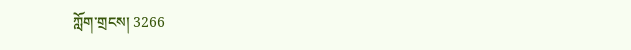ཀློག་གྲངས། 3266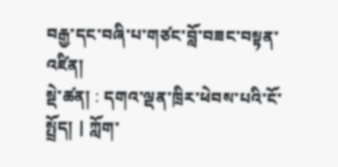བརྒྱ་དང་བཞི་པ་གཙང་བློ་བཟང་བསྟན་འཛིན།
སྡེ་ཚན། : དགའ་ལྡན་ཁྲིར་ཕེབས་པའི་ངོ་སྤྲོད། | ཀློག་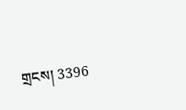གྲངས། 3396